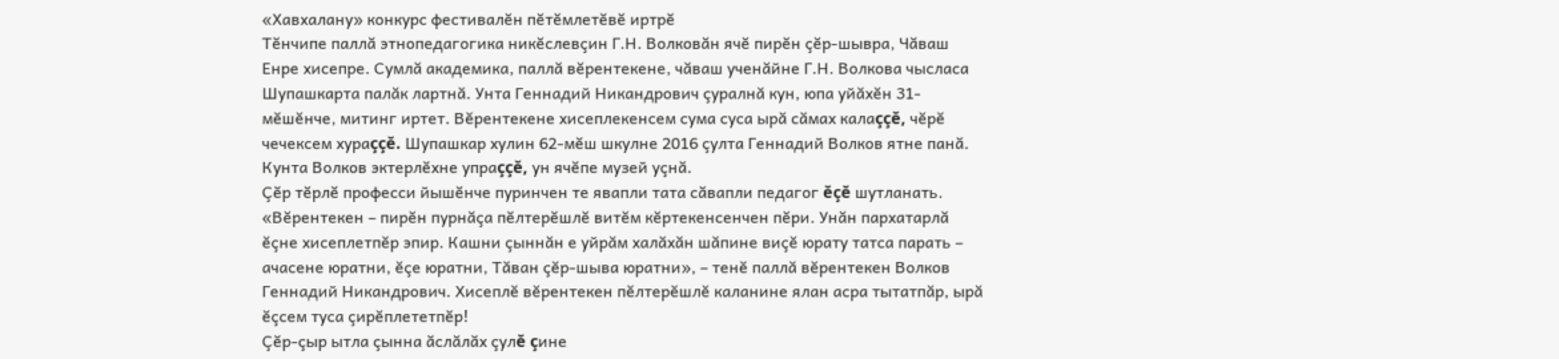«Хавхалану» конкурс фестивалĕн пĕтĕмлетĕвĕ иртрĕ
Тĕнчипе паллă этнопедагогика никĕслевçин Г.Н. Волковăн ячĕ пирĕн çĕр-шывра, Чăваш Енре хисепре. Сумлă академика, паллă вĕрентекене, чăваш ученăйне Г.Н. Волкова чысласа Шупашкарта палăк лартнă. Унта Геннадий Никандрович çуралнă кун, юпа уйăхĕн 31-мĕшĕнче, митинг иртет. Вĕрентекене хисеплекенсем сума суса ырă сăмах калаççĕ, чĕрĕ чечексем хураççĕ. Шупашкар хулин 62-мĕш шкулне 2016 çулта Геннадий Волков ятне панă. Кунта Волков эктерлĕхне упраççĕ, ун ячĕпе музей уçнă.
Çĕр тĕрлĕ професси йышĕнче пуринчен те явапли тата сăвапли педагог ĕçĕ шутланать. «Вĕрентекен – пирĕн пурнăçа пĕлтерĕшлĕ витĕм кĕртекенсенчен пĕри. Унăн пархатарлă ĕçне хисеплетпĕр эпир. Кашни çыннăн е уйрăм халăхăн шăпине виçĕ юрату татса парать – ачасене юратни, ĕçе юратни, Тăван çĕр-шыва юратни», – тенĕ паллă вĕрентекен Волков Геннадий Никандрович. Хисеплĕ вĕрентекен пĕлтерĕшлĕ каланине ялан асра тытатпăр, ырă ĕçсем туса çирĕплететпĕр!
Çĕр-çыр ытла çынна ăслăлăх çулĕ çине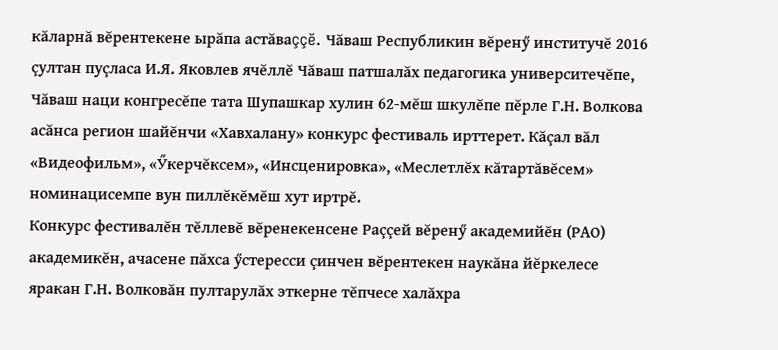кăларнă вĕрентекене ырăпа астăваççĕ. Чăваш Республикин вĕренӳ институчĕ 2016 çултан пуçласа И.Я. Яковлев ячĕллĕ Чăваш патшалăх педагогика университечĕпе, Чăваш наци конгресĕпе тата Шупашкар хулин 62-мĕш шкулĕпе пĕрле Г.Н. Волкова асăнса регион шайĕнчи «Хавхалану» конкурс фестиваль ирттерет. Кăçал вăл «Видеофильм», «Ӳкерчĕксем», «Инсценировка», «Меслетлĕх кăтартăвĕсем» номинацисемпе вун пиллĕкĕмĕш хут иртрĕ.
Конкурс фестивалĕн тĕллевĕ вĕренекенсене Раççей вĕренӳ академийĕн (РАО) академикĕн, ачасене пăхса ӳстересси çинчен вĕрентекен наукăна йĕркелесе яракан Г.Н. Волковăн пултарулăх эткерне тĕпчесе халăхра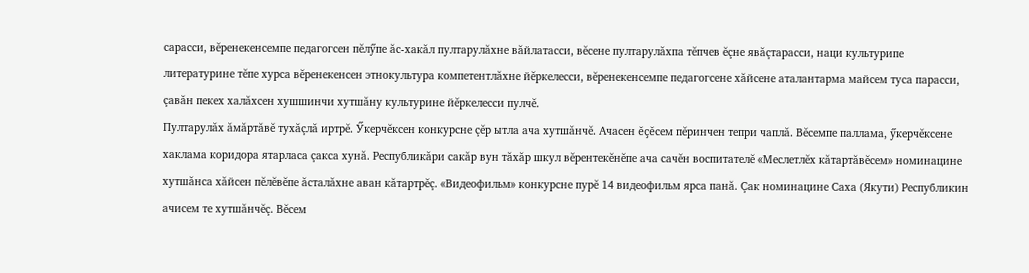сарасси, вĕренекенсемпе педагогсен пĕлӳпе ăс-хакăл пултарулăхне вăйлатасси, вĕсене пултарулăхпа тĕпчев ĕçне явăçтарасси, наци культурипе литературине тĕпе хурса вĕренекенсен этнокультура компетентлăхне йĕркелесси, вĕренекенсемпе педагогсене хăйсене аталантарма майсем туса парасси, çавăн пекех халăхсен хушшинчи хутшăну культурине йĕркелесси пулчĕ.
Пултарулăх ăмăртăвĕ тухăçлă иртрĕ. Ӳкерчĕксен конкурсне çĕр ытла ача хутшăнчĕ. Ачасен ĕçĕсем пĕринчен тепри чаплă. Вĕсемпе паллама, ӳкерчĕксене хаклама коридора ятарласа çакса хунă. Республикăри сакăр вун тăхăр шкул вĕрентекĕнĕпе ача сачĕн воспитателĕ «Меслетлĕх кăтартăвĕсем» номинацине хутшăнса хăйсен пĕлĕвĕпе ăсталăхне аван кăтартрĕç. «Видеофильм» конкурсне пурĕ 14 видеофильм ярса панă. Çак номинацине Саха (Якути) Республикин ачисем те хутшăнчĕç. Вĕсем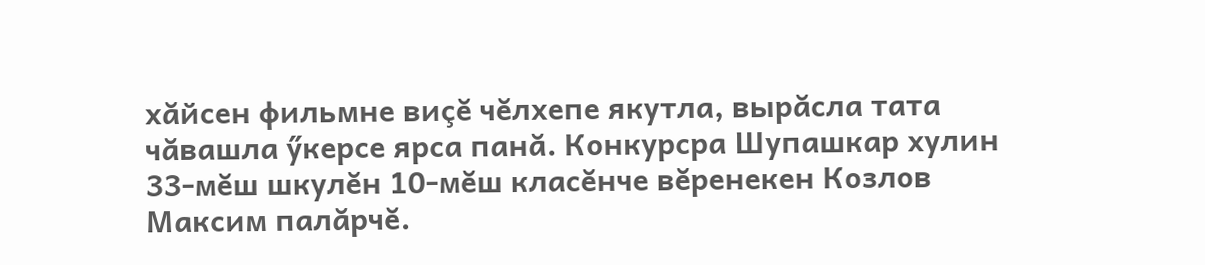хăйсен фильмне виçĕ чĕлхепе якутла, вырăсла тата чăвашла ӳкерсе ярса панă. Конкурсра Шупашкар хулин 33-мĕш шкулĕн 10-мĕш класĕнче вĕренекен Козлов Максим палăрчĕ.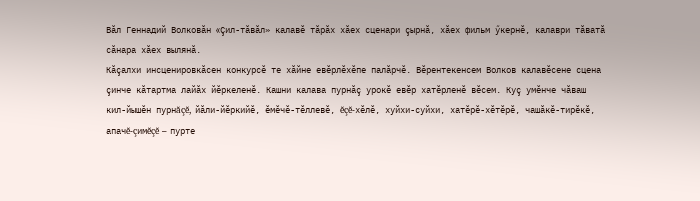Вăл Геннадий Волковăн «Çил-тăвăл» калавĕ тăрăх хăех сценари çырнă, хăех фильм ӳкернĕ, калаври тăватă сăнара хăех вылянă.
Кăçалхи инсценировкăсен конкурсĕ те хăйне евĕрлĕхĕпе палăрчĕ. Вĕрентекенсем Волков калавĕсене сцена çинче кăтартма лайăх йĕркеленĕ. Кашни калава пурнăç урокĕ евĕр хатĕрленĕ вĕсем. Куç умĕнче чăваш кил-йышĕн пурнăçĕ, йăли-йĕркийĕ, ĕмĕчĕ-тĕллевĕ, ĕçĕ-хĕлĕ, хуйхи-суйхи, хатĕрĕ-хĕтĕрĕ, чашăкĕ-тирĕкĕ, апачĕ-çимĕçĕ – пурте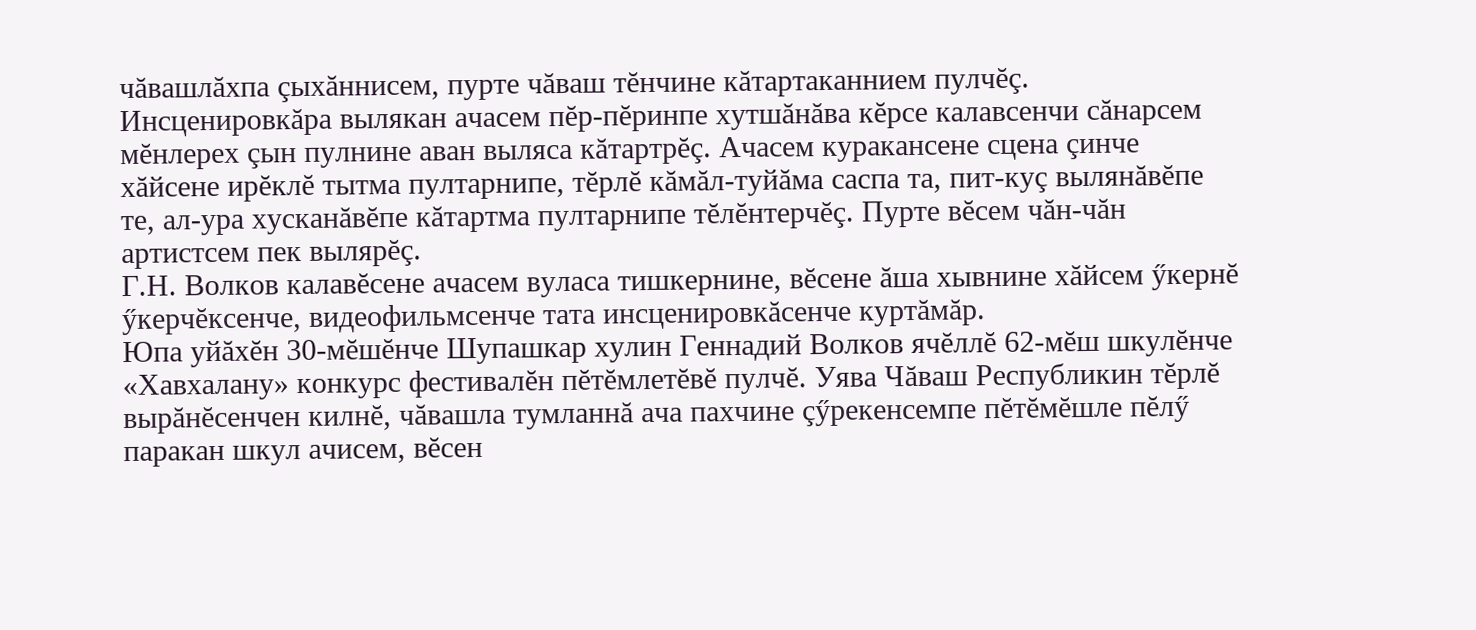чăвашлăхпа çыхăннисем, пурте чăваш тĕнчине кăтартаканнием пулчĕç. Инсценировкăра вылякан ачасем пĕр-пĕринпе хутшăнăва кĕрсе калавсенчи сăнарсем мĕнлерех çын пулнине аван выляса кăтартрĕç. Ачасем куракансене сцена çинче хăйсене ирĕклĕ тытма пултарнипе, тĕрлĕ кăмăл-туйăма саспа та, пит-куç вылянăвĕпе те, ал-ура хусканăвĕпе кăтартма пултарнипе тĕлĕнтерчĕç. Пурте вĕсем чăн-чăн артистсем пек вылярĕç.
Г.Н. Волков калавĕсене ачасем вуласа тишкернине, вĕсене ăша хывнине хăйсем ӳкернĕ ӳкерчĕксенче, видеофильмсенче тата инсценировкăсенче куртăмăр.
Юпа уйăхĕн 30-мĕшĕнче Шупашкар хулин Геннадий Волков ячĕллĕ 62-мĕш шкулĕнче «Хавхалану» конкурс фестивалĕн пĕтĕмлетĕвĕ пулчĕ. Уява Чăваш Республикин тĕрлĕ вырăнĕсенчен килнĕ, чăвашла тумланнă ача пахчине çӳрекенсемпе пĕтĕмĕшле пĕлӳ паракан шкул ачисем, вĕсен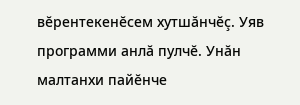вĕрентекенĕсем хутшăнчĕç. Уяв программи анлă пулчĕ. Унăн малтанхи пайĕнче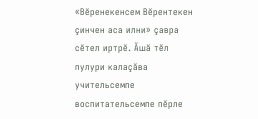«Вĕренекенсем Вĕрентекен çинчен аса илни» çавра сĕтел иртрĕ. Ăшă тĕл пулури калаçăва учительсемпе воспитательсемпе пĕрле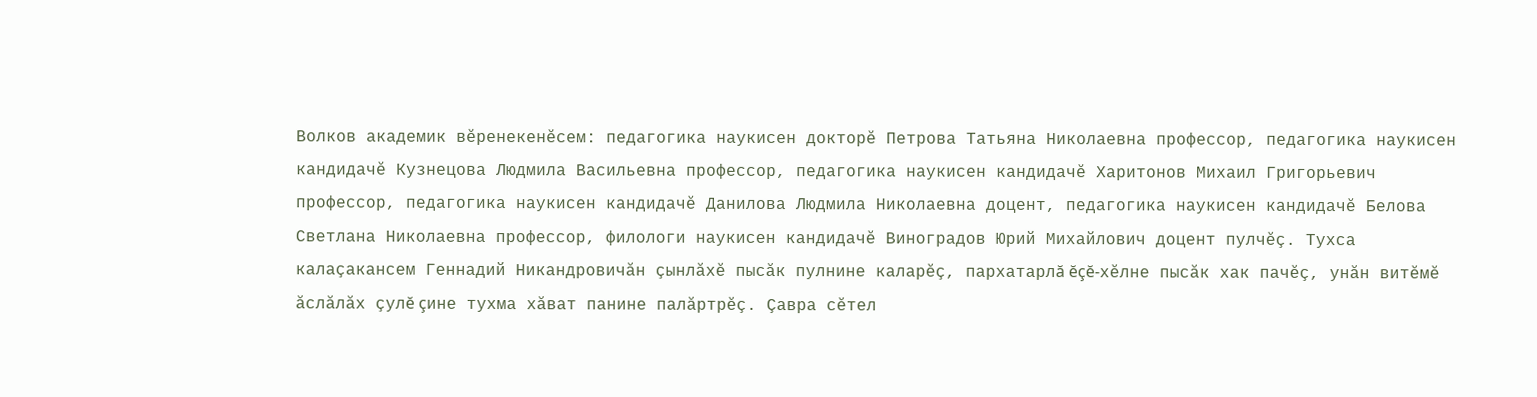Волков академик вĕренекенĕсем: педагогика наукисен докторĕ Петрова Татьяна Николаевна профессор, педагогика наукисен кандидачĕ Кузнецова Людмила Васильевна профессор, педагогика наукисен кандидачĕ Харитонов Михаил Григорьевич профессор, педагогика наукисен кандидачĕ Данилова Людмила Николаевна доцент, педагогика наукисен кандидачĕ Белова Светлана Николаевна профессор, филологи наукисен кандидачĕ Виноградов Юрий Михайлович доцент пулчĕç. Тухса калаçакансем Геннадий Никандровичăн çынлăхĕ пысăк пулнине каларĕç, пархатарлă ĕçĕ-хĕлне пысăк хак пачĕç, унăн витĕмĕ ăслăлăх çулĕ çине тухма хăват панине палăртрĕç. Çавра сĕтел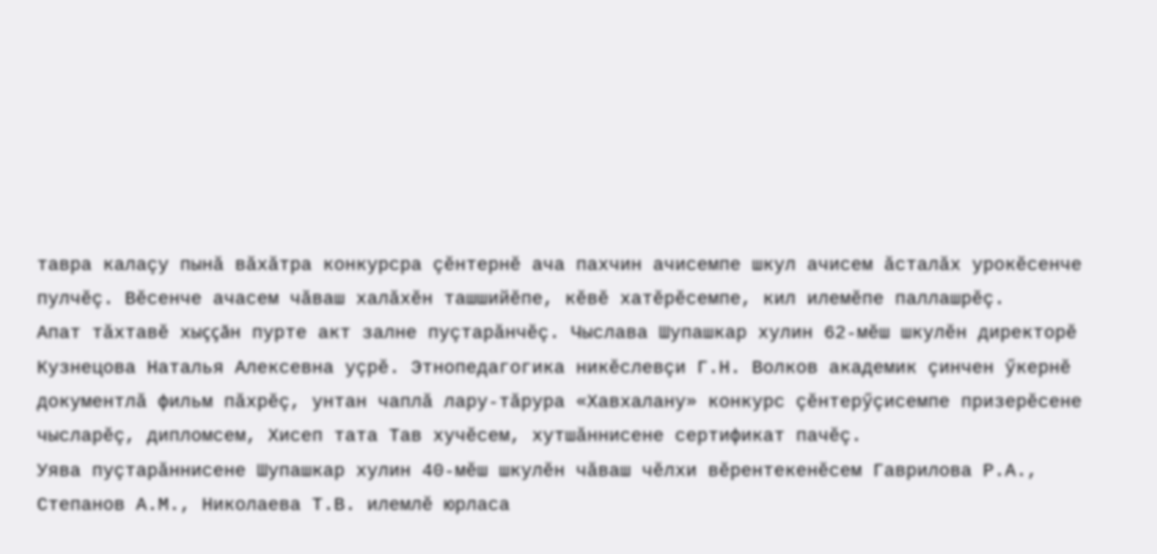тавра калаçу пынă вăхăтра конкурсра çĕнтернĕ ача пахчин ачисемпе шкул ачисем ăсталăх урокĕсенче пулчĕç. Вĕсенче ачасем чăваш халăхĕн ташшийĕпе, кĕвĕ хатĕрĕсемпе, кил илемĕпе паллашрĕç.
Апат тăхтавĕ хыççăн пурте акт залне пуçтарăнчĕç. Чыслава Шупашкар хулин 62-мĕш шкулĕн директорĕ Кузнецова Наталья Алексевна уçрĕ. Этнопедагогика никĕслевçи Г.Н. Волков академик çинчен ӳкернĕ документлă фильм пăхрĕç, унтан чаплă лару-тăрура «Хавхалану» конкурс çĕнтерӳçисемпе призерĕсене чысларĕç, дипломсем, Хисеп тата Тав хучĕсем, хутшăннисене сертификат пачĕç.
Уява пуçтарăннисене Шупашкар хулин 40-мĕш шкулĕн чăваш чĕлхи вĕрентекенĕсем Гаврилова Р.А., Степанов А.М., Николаева Т.В. илемлĕ юрласа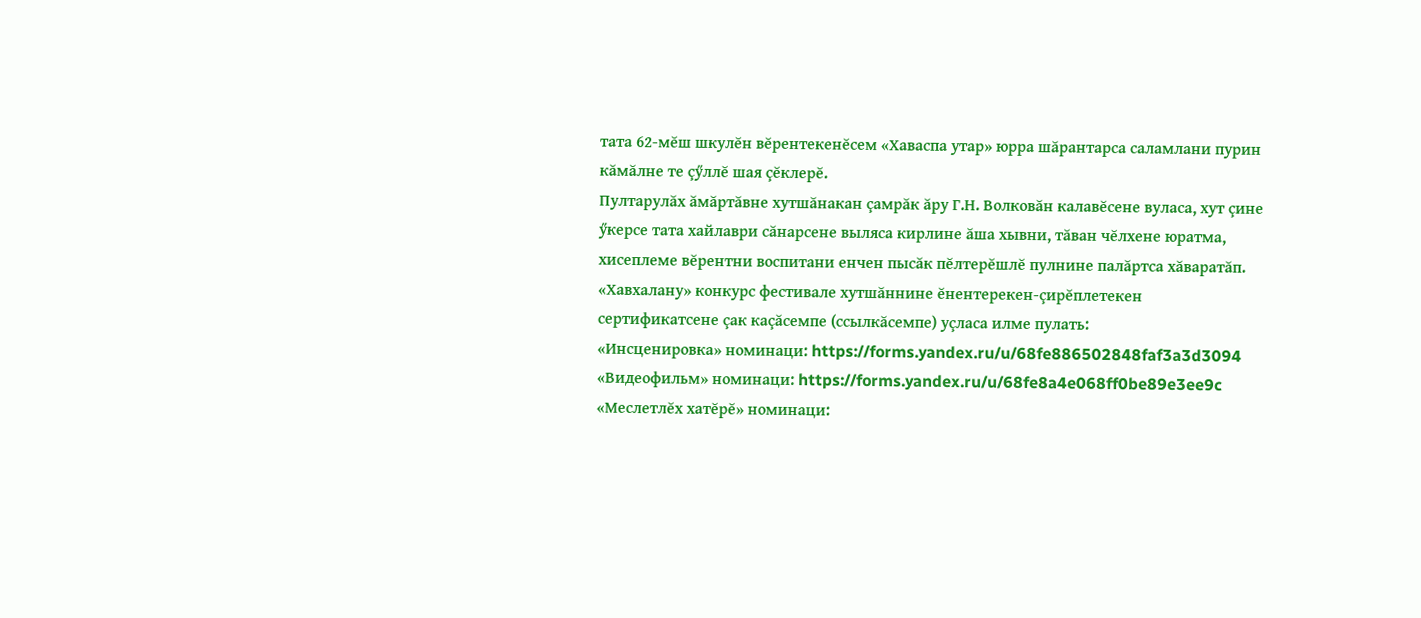тата 62-мĕш шкулĕн вĕрентекенĕсем «Хаваспа утар» юрра шăрантарса саламлани пурин кăмăлне те çӳллĕ шая çĕклерĕ.
Пултарулăх ăмăртăвне хутшăнакан çамрăк ăру Г.Н. Волковăн калавĕсене вуласа, хут çине ӳкерсе тата хайлаври сăнарсене выляса кирлине ăша хывни, тăван чĕлхене юратма, хисеплеме вĕрентни воспитани енчен пысăк пĕлтерĕшлĕ пулнине палăртса хăваратăп.
«Хавхалану» конкурс фестивале хутшăннине ĕнентерекен-çирĕплетекен сертификатсене çак каçăсемпе (ссылкăсемпе) уçласа илме пулать:
«Инсценировка» номинаци: https://forms.yandex.ru/u/68fe886502848faf3a3d3094
«Видеофильм» номинаци: https://forms.yandex.ru/u/68fe8a4e068ff0be89e3ee9c
«Меслетлĕх хатĕрĕ» номинаци: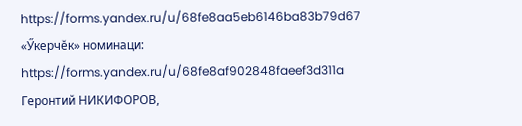https://forms.yandex.ru/u/68fe8aa5eb6146ba83b79d67
«Ӳкерчĕк» номинаци: https://forms.yandex.ru/u/68fe8af902848faeef3d311a
Геронтий НИКИФОРОВ,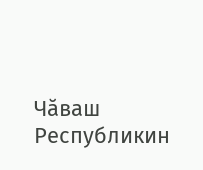Чăваш Республикин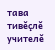тава тивĕçлĕ учителĕ